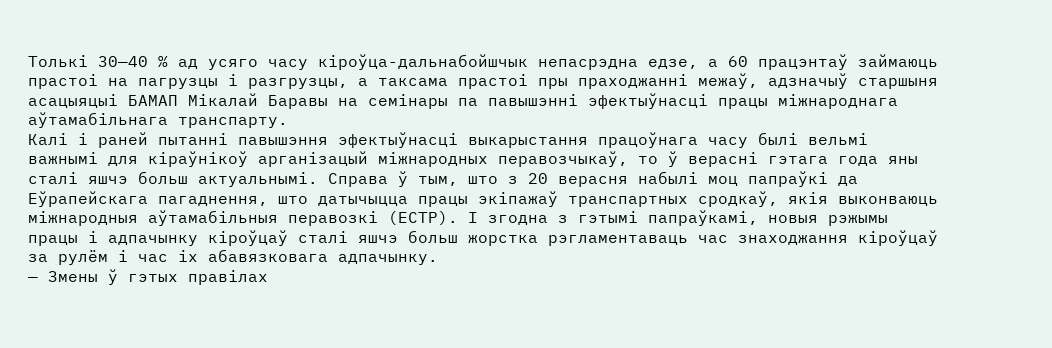Толькі 30—40 % ад усяго часу кіроўца-дальнабойшчык непасрэдна едзе, а 60 працэнтаў займаюць прастоі на пагрузцы і разгрузцы, а таксама прастоі пры праходжанні межаў, адзначыў старшыня асацыяцыі БАМАП Мікалай Баравы на семінары па павышэнні эфектыўнасці працы міжнароднага аўтамабільнага транспарту.
Калі і раней пытанні павышэння эфектыўнасці выкарыстання працоўнага часу былі вельмі важнымі для кіраўнікоў арганізацый міжнародных перавозчыкаў, то ў верасні гэтага года яны сталі яшчэ больш актуальнымі. Справа ў тым, што з 20 верасня набылі моц папраўкі да Еўрапейскага пагаднення, што датычыцца працы экіпажаў транспартных сродкаў, якія выконваюць міжнародныя аўтамабільныя перавозкі (ЕСТР). І згодна з гэтымі папраўкамі, новыя рэжымы працы і адпачынку кіроўцаў сталі яшчэ больш жорстка рэгламентаваць час знаходжання кіроўцаў за рулём і час іх абавязковага адпачынку.
— Змены ў гэтых правілах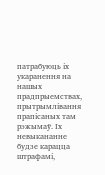патрабуюць іх укаранення на нашых прадпрыемствах, прытрымлівання прапісаных там рэжымаў. Іх невыкананне будзе карацца штрафамі,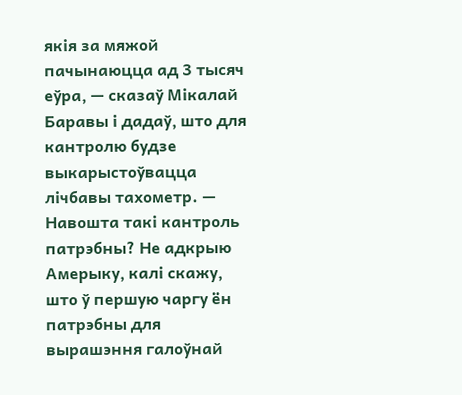якія за мяжой пачынаюцца ад 3 тысяч еўра, — сказаў Мікалай Баравы і дадаў, што для кантролю будзе выкарыстоўвацца лічбавы тахометр. — Навошта такі кантроль патрэбны? Не адкрыю Амерыку, калі скажу, што ў першую чаргу ён патрэбны для вырашэння галоўнай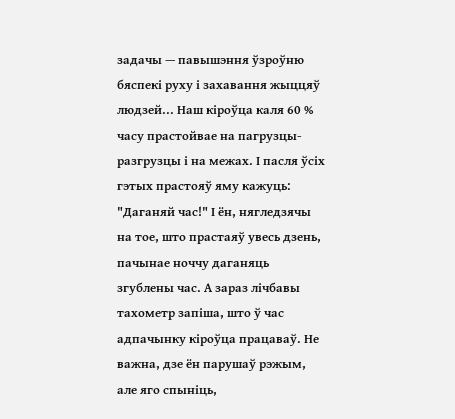задачы — павышэння ўзроўню бяспекі руху і захавання жыццяў людзей... Наш кіроўца каля 60 % часу прастойвае на пагрузцы-разгрузцы і на межах. І пасля ўсіх гэтых прастояў яму кажуць: "Даганяй час!" І ён, нягледзячы на тое, што прастаяў увесь дзень, пачынае ноччу даганяць згублены час. А зараз лічбавы тахометр запіша, што ў час адпачынку кіроўца працаваў. Не важна, дзе ён парушаў рэжым, але яго спыніць,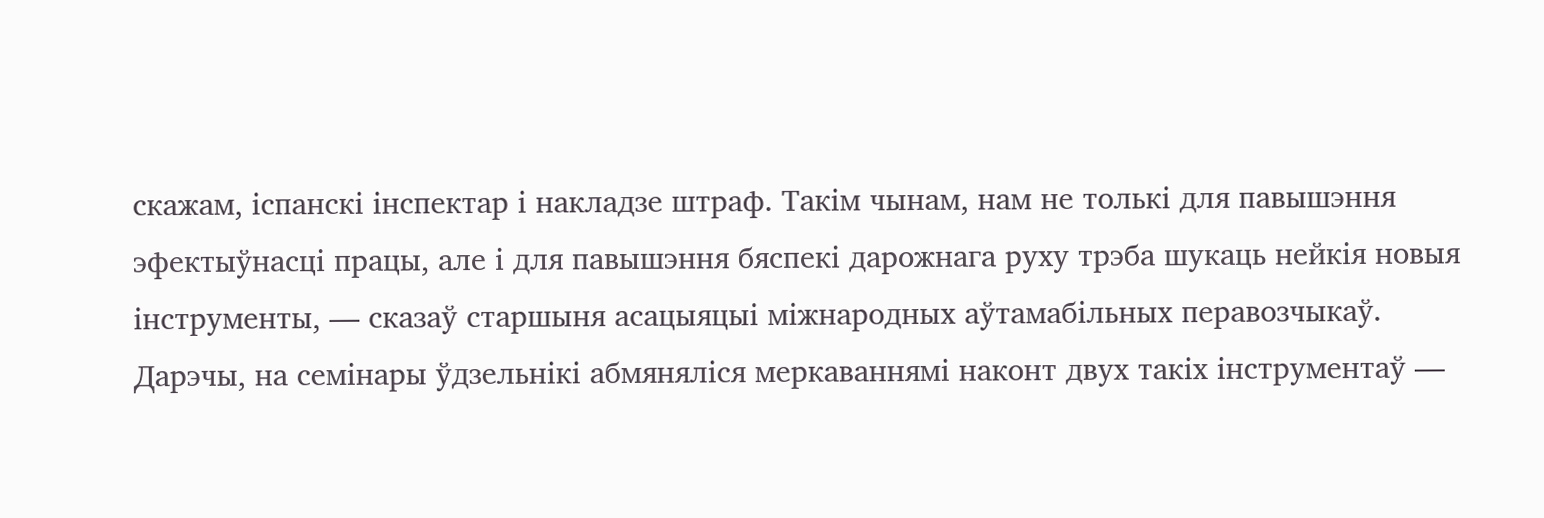скажам, іспанскі інспектар і накладзе штраф. Такім чынам, нам не толькі для павышэння эфектыўнасці працы, але і для павышэння бяспекі дарожнага руху трэба шукаць нейкія новыя інструменты, — сказаў старшыня асацыяцыі міжнародных аўтамабільных перавозчыкаў.
Дарэчы, на семінары ўдзельнікі абмяняліся меркаваннямі наконт двух такіх інструментаў —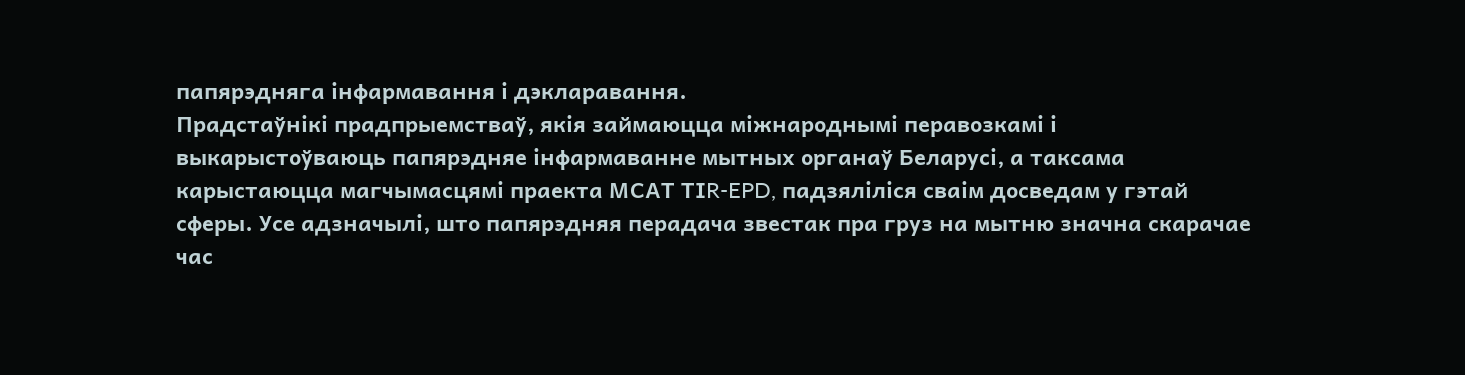папярэдняга інфармавання і дэкларавання.
Прадстаўнікі прадпрыемстваў, якія займаюцца міжнароднымі перавозкамі і выкарыстоўваюць папярэдняе інфармаванне мытных органаў Беларусі, а таксама карыстаюцца магчымасцямі праекта МСАТ TІR-EPD, падзяліліся сваім досведам у гэтай сферы. Усе адзначылі, што папярэдняя перадача звестак пра груз на мытню значна скарачае час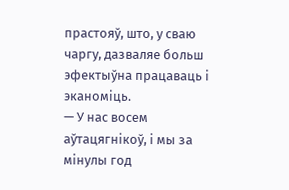прастояў, што, у сваю чаргу, дазваляе больш эфектыўна працаваць і эканоміць.
— У нас восем аўтацягнікоў, і мы за мінулы год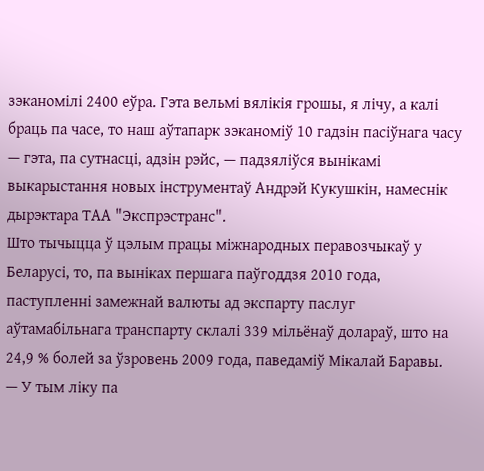зэканомілі 2400 еўра. Гэта вельмі вялікія грошы, я лічу, а калі браць па часе, то наш аўтапарк зэканоміў 10 гадзін пасіўнага часу — гэта, па сутнасці, адзін рэйс, — падзяліўся вынікамі выкарыстання новых інструментаў Андрэй Кукушкін, намеснік дырэктара ТАА "Экспрэстранс".
Што тычыцца ў цэлым працы міжнародных перавозчыкаў у Беларусі, то, па выніках першага паўгоддзя 2010 года, паступленні замежнай валюты ад экспарту паслуг аўтамабільнага транспарту склалі 339 мільёнаў долараў, што на 24,9 % болей за ўзровень 2009 года, паведаміў Мікалай Баравы.
— У тым ліку па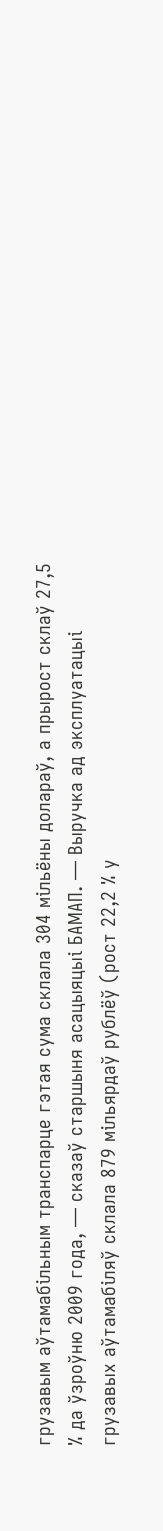грузавым аўтамабільным транспарце гэтая сума склала 304 мільёны долараў, а прырост склаў 27,5 % да ўзроўню 2009 года, — сказаў старшыня асацыяцыі БАМАП. — Выручка ад эксплуатацыі грузавых аўтамабіляў склала 879 мільярдаў рублёў (рост 22,2 % у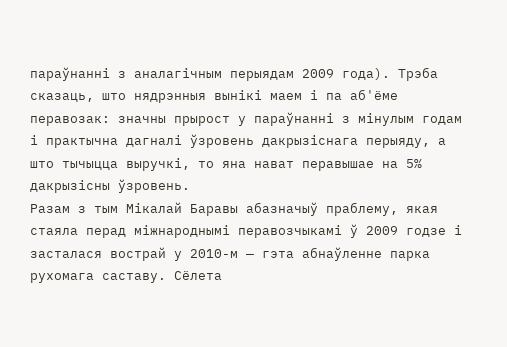параўнанні з аналагічным перыядам 2009 года). Трэба сказаць, што нядрэнныя вынікі маем і па аб'ёме перавозак: значны прырост у параўнанні з мінулым годам і практычна дагналі ўзровень дакрызіснага перыяду, а што тычыцца выручкі, то яна нават перавышае на 5% дакрызісны ўзровень.
Разам з тым Мікалай Баравы абазначыў праблему, якая стаяла перад міжнароднымі перавозчыкамі ў 2009 годзе і засталася вострай у 2010-м — гэта абнаўленне парка рухомага саставу. Сёлета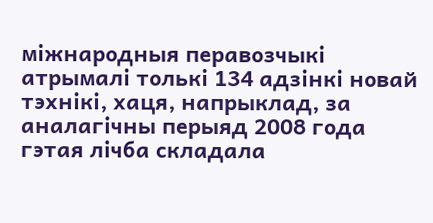міжнародныя перавозчыкі атрымалі толькі 134 адзінкі новай тэхнікі, хаця, напрыклад, за аналагічны перыяд 2008 года гэтая лічба складала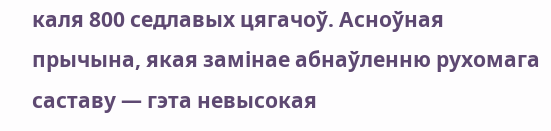каля 800 седлавых цягачоў. Асноўная прычына, якая замінае абнаўленню рухомага саставу — гэта невысокая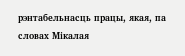рэнтабельнасць працы, якая, па словах Мікалая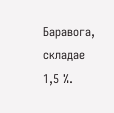Баравога, складае 1,5 %.